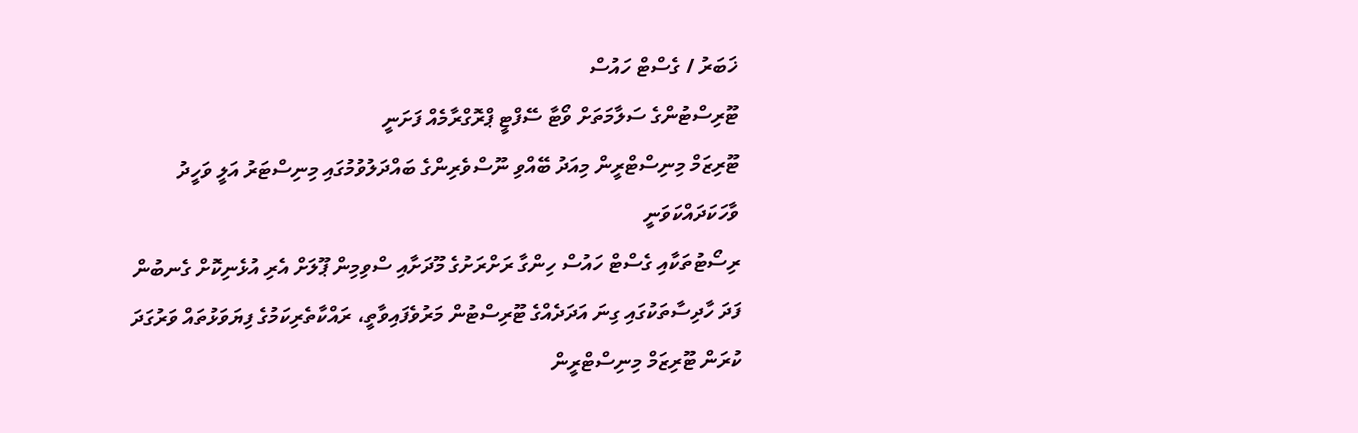ޚަބަރު / ގެސްޓް ހައުސް
ޓޫރިސްޓުންގެ ސަލާމަތަށް ވޯޓާ ސޭފްޓީ ޕްރޮގްރާމެއް ފަށަނީ
ޓޫރިޒަމް މިނިސްޓްރީން މިއަދު ބޭއްވި ނޫސްވެރިންގެ ބައްދަލުވުމުގައި މިނިސްޓަރު އަލީ ވަހީދު ވާހަކަދައްކަވަނީ
ރިސޯޓުތަކާއި ގެސްޓް ހައުސް ހިންގާ ރަށްރަށުގެ މޫދަށާއި ސްވިމިން ޕޫލަށް އެރި އުޅެނިކޮށް ގެނބުން ފަދަ ހާދިސާތަކުގައި ގިނަ އަދަދެއްގެ ޓޫރިސްޓުން މަރުވެފައިވާތީ، ރައްކާތެރިކަމުގެ ފިޔަވަޅުތައް ވަރުގަދަ ކުރަން ޓޫރިޒަމް މިނިސްޓްރީން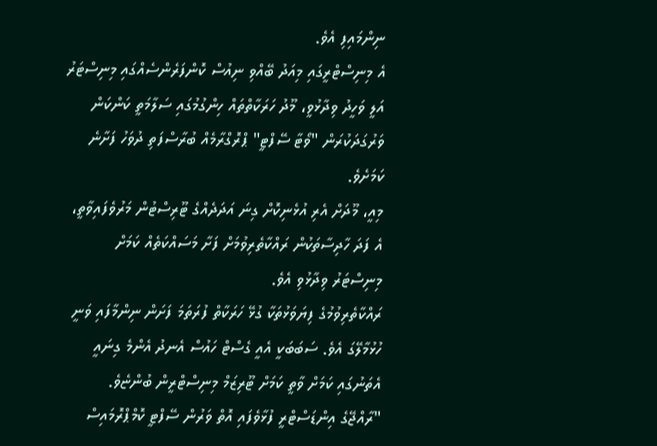ނިންމައިފި އެވެ.
އެ މިނިސްޓްރީގައި މިއަދު ބޭއްވި ނިއުސް ކޮންފަރެންސެއްގައި މިނިސްޓަރު އަލީ ވަހީދު ވިދާޅުވީ، މޫދު ހަރަކާތްތައް ހިންގުމުގައި ސަލާމަތީ ކަންކަން ވަރުގަދަކުރަން "ވޯޓާ ސޭފްޓީ" ޕްރޮގްރާމެއް ބުރާސްފަތި ދުވަހު ފަށާނެ ކަމަށެވެ.
މިއީ، މޫދަށް އެރި އުޅެނިކޮށް ގިނަ އަދަދެއްގެ ޓޫރިސްޓުން މަރުވެފައިވާތީ، އެ ފަދަ ހާދިސާތަކުން ރައްކާތެރިވުމަށް ފަށާ މަސައްކަތެއް ކަމަށް މިނިސްޓަރު ވިދާޅުވި އެވެ.
ރައްކާތެރިވުމުގެ ފިޔަވަޅުތަކާ ގުޅޭ ހަރަކާތް ފުރަތަމަ ފަށަން ނިންމާފައި ވަނީ ހުޅުމާލޭގަ އެވެ. ސަބަބަކީ އެއީ ގެސްޓް ހައުސް އެނދު އެންމެ ގިނައީ އެތަނުގައި ކަމަށް ވާތީ ކަމަށް ޓޫރިޒަމް މިނިސްޓްރީން ބުންޏެވެ.
"ރާއްޖޭގެ އިންޑަސްޓްރީ ފުޅާވެފައި އޮތް ވަރުން ސޭފްޓީ ކޮމްޕްރޮމައިސް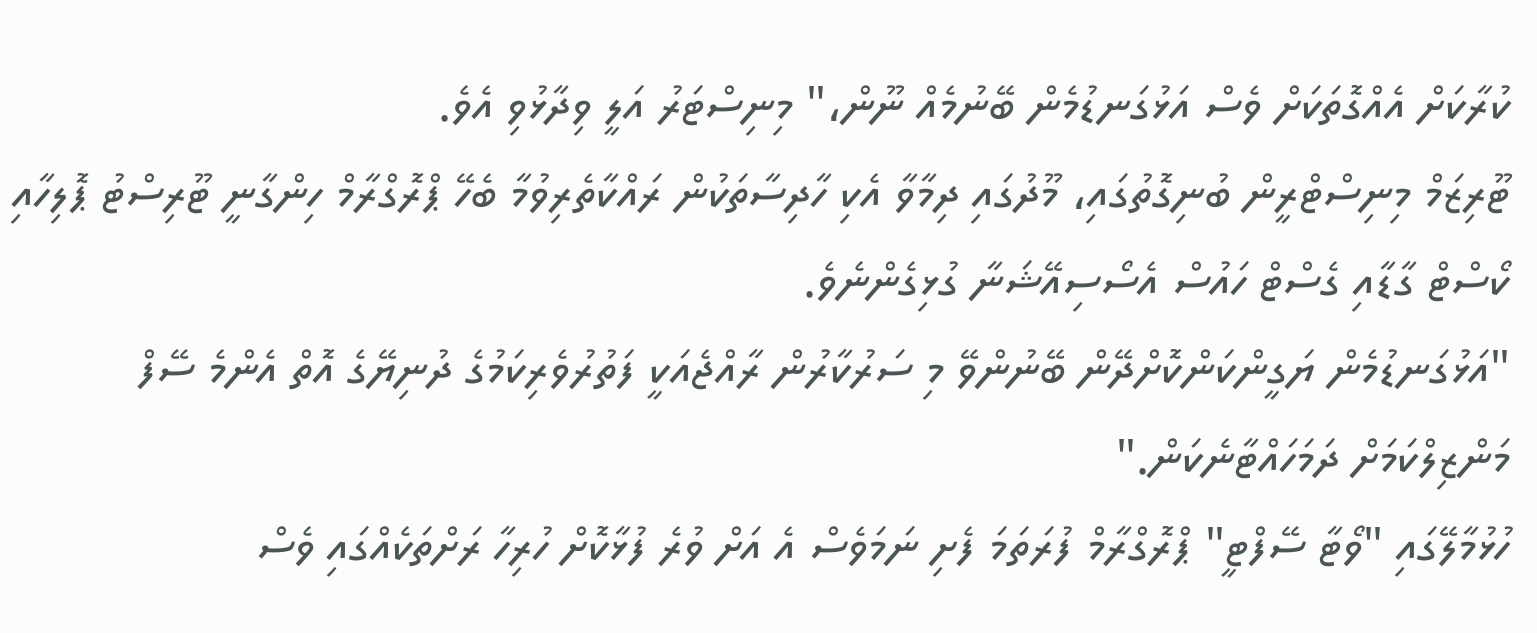ކުރާކަށް އެއްގޮތަކަށް ވެސް އަޅުގަނޑުމެން ބޭނުމެއް ނޫން،" މިނިސްޓަރު އަލީ ވިދާޅުވި އެވެ.
ޓޫރިޒަމް މިނިސްޓްރީން ބުނިގޮތުގައި، މޫދުގައި ދިމާވާ އެކި ހާދިސާތަކުން ރައްކާތެރިވުމާ ބެހޭ ޕްރޮގްރާމް ހިންގާނީ ޓޫރިސްޓު ޕޮލިހާއި ކޯސްޓް ގާޑާއި ގެސްޓް ހައުސް އެސޯސިއޭޝަނާ ގުޅިގެންނެވެ.
"އަޅުގަނޑުމެން ޔަގީންކަންކޮށްދޭން ބޭނުންވޭ މި ސަރުކާރުން ރާއްޖެއަކީ ފަތުރުވެރިކަމުގެ ދުނިޔޭގެ އޮތް އެންމެ ސޭފް މަންޒިލްކަމަށް ދަމަހައްޓާނެކަން."
ހުޅުމާލޭގައި "ވޯޓާ ސޭފްޓީ" ޕްރޮގްރާމް ފުރަތަމަ ފެށި ނަމަވެސް އެ އަށް ވުރެ ފުޅާކޮށް ހުރިހާ ރަށްތަކެއްގައި ވެސް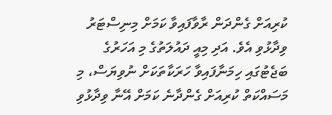ކުރިއަށް ގެންދަން ރާވާފައިވާ ކަމަށް މިނިސްޓަރު ވިދާޅުވި އެވެ. އަދި މިއީ ދައުލަތުގެ މި އަހަރުގެ ބަޖެޓުގައި ހިމަނާފައިވާ ހަރަކާތަކަށް ނުވިޔަސް، މި މަސައްކަތް ކުރިއަށް ގެންދާނެ ކަމަށް އޭނާ ވިދާޅުވި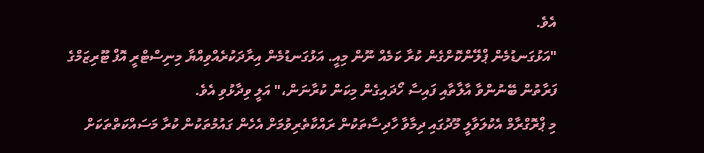އެވެ.
"އަޅުގަނޑުމެން ޕްލޭންކޮށްގެން ކުރާ ކަމެއް ނޫން މިއީ. އަޅުގަނޑުމެން އިރާދަކުރެއްވިއްޔާ މިނިސްޓްރީ އޮފް ޓޫރިޒަމްގެ ފަރާތުން ބޭނުންވާ އާލާތާއި ފައިސާ ހޯދައިގެން މިކަން ކުރާނަން،" އަލީ ވިދާޅުވި އެވެ.
މި ޕްރޮގްރާމް އެކުލަވާލީ މޫދުގައި ދިމާވާ ހާދިސާތަކުން ރައްކާތެރިވުމަށް އެހެން ގައުމުތަކުން ކުރާ މަސައްކަތްތަކަށް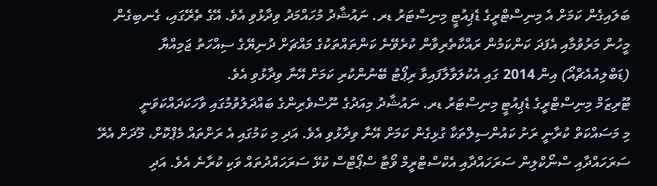ބަލައިގެން ކަމަށް އެ މިނިސްޓްރީގެ ޑެޕިއުޓީ މިނިސްޓަރު ޑރ. ނައުޝާދު މުހައްމަދު ވިދާޅުވި އެވެ. އޭގެ ތެރޭގައި، ގެނބިގެން މީހުން މަރުވުމާއި އެފަދަ ކަންކަމުން ރައްކާތެރިވާން ކުރެވޭނެ ކަންތައްތަކުގެ މައްޗަށް ދުނިޔޭގެ ސިއްހަތު ޖަމިއްޔާ (ޑަބްލިއުއެޗްއޯ) އިން 2014 ގައި އެކުލަވާލާފައިވާ ރިޕޯޓު ބޭނުންކުރި ކަމަށް އޭނާ ވިދާޅުވި އެވެ.
ޓޫރިޒަމް މިނިސްޓްރީގެ ޑެޕިއުޓީ މިނިސްޓަރު ޑރ. ނައުޝާދު މިއަދުގެ ނޫސްވެރިންގެ ބައްދަލުވުމުގައި ވާހަކަދައްކަވަނީ
މި މަސައްކަތް ކުރާނީ ރަށު ކައުންސިލްތަކާ ގުޅިގެން ކަމަށް އޭނާ ވިދާޅުވި އެވެ. އަދި މި ކަމުގައި އެ ރަށްތައް މެޕްކޮށް، މޫދަށް އެރޭ ސަރަހައްދާއި ސްނޯކްލިން ސަރަހައްދާއި އެކްސްޓްރީމް ވޯޓާ ސްޕޯޓްސް ކުޅޭ ސަރަހައްދުތައް ވަކި ކުރާނެ އެވެ. އަދި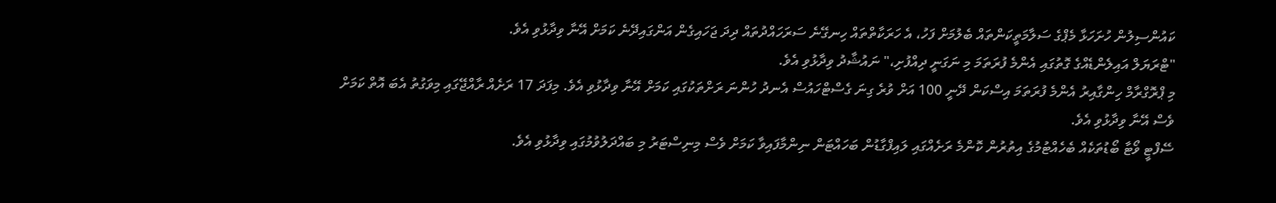ކައުންސިލުން ހުށަހަޅާ މެޕްގެ ސަލާމަތީކަންތައް ބެލުމަށް ފަހު، އެ ހަރަކާތްތައް ހިނގޭނެ ސަރަހައްދުތައް ދިދަ ޖަހައިގެން އަންގައިދޭނެ ކަމަށް އޭނާ ވިދާޅުވި އެވެ.
"ޓްރަޔަލް އައިލެންޑެއްގެ ގޮތުގައި އެންމެ ފުރަތަމަ މި ނަގަނީ ދިއްފުށި،" ނައުޝާދު ވިދާޅުވި އެވެ.
މި ޕްރޮގްރާމް ހިންގާއިރު އެންމެ ފުރަތަމަ އިސްކަން ދޭނީ 100 އަށް ވުރެ ގިނަ ގެސްޓްހައުސް އެނދު ހުންނަ ރަށްތަކުގައި ކަމަށް އޭނާ ވިދާޅުވި އެވެ. މިފަދަ 17 ރަށެއް ރާއްޖޭގައި މިވަގުތު އެބަ އޮތް ކަމަށް ވެސް އޭނާ ވިދާޅުވި އެވެ.
ސޭފްޓީ ވޯޓާ ބޯޑުތަކެއް ބެހެއްޓުމުގެ އިތުރުން ކޮންމެ ރަށެއްގައި ލައިފްގާޑުން ބަހައްޓަން ނިންމާފައިވާ ކަމަށް ވެސް މިނިސްޓަރު މި ބައްދަލުވުމުގައި ވިދާޅުވި އެވެ.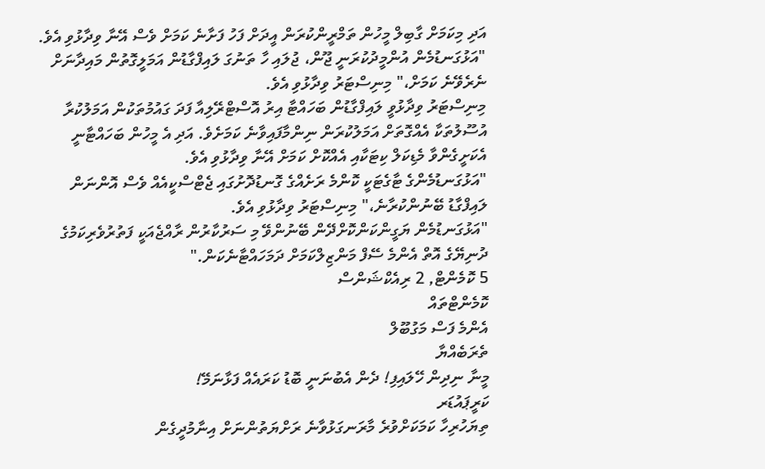އަދި މިކަމަށް ގާބިލް މީހުން ތަމްރީންކުރަން އީދަށް ފަހު ފަށާނެ ކަމަށް ވެސް އޭނާ ވިދާޅުވި އެވެ.
"އަޅުގަނޑުމެން އުންމީދުކުރަނީ ޖޫން، ޖުލައި ހާ ތަނުގަ ލައިފްގާޑުން އަމަލީގޮތުން މައިދާނަށް ނެރެވޭނެ ކަމަށް،" މިނިސްޓަރު ވިދާޅުވި އެވެ.
މިނިސްޓަރު ވިދާޅުވީ ލައިފްގާޑުން ބަހައްޓާ އިރު އޮސްޓްރޭލިއާ ފަދަ ގައުމުތަކުން އަމަލުކުރާ އުސޫލުތަކާ އެއްގޮތަށް އަމަލުކުރަން ނިންމާފައިވާނެ ކަމަށެވެ. އަދި އެ މީހުން ބަހައްޓާނީ އެކަށީގެންވާ މެޑިކަލް ކިޓަކާއި އެއްކޮށް ކަމަށް އޭނާ ވިދާޅުވި އެވެ.
"އަޅުގަނޑުމެންގެ ޓާގެޓަކީ ކޮންމެ ރަށެއްގެ ގޮނޑުދޮށުގައި ޖެޓްސްކީއެއް ވެސް އޮންނަން ލައިފްގާޑު ބޭނުންކުރާނެ،" މިނިސްޓަރު ވިދާޅުވި އެވެ.
"އަޅުގަނޑުމެން ޔަގީންކަންކޮށްދޭން ބޭނުންވޭ މި ސަރުކާރުން ރާއްޖެއަކީ ފަތުރުވެރިކަމުގެ ދުނިޔޭގެ އޮތް އެންމެ ސޭފް މަންޒިލްކަމަށް ދަމަހައްޓާނެކަން."
5 ކޮމެންޓް, 2 ރިއެކްޝަންސް
ކޮމެންޓްތައް
އެންމެ ފަސް މަގުބޫލް
ތެރަބެއްޔާ
މީނާ ނިދިން ހޭލައިފި! ދެން އެބުނަނީ ބޮޑު ކަރައެއް ފަޅާނަމޭ!
ކަރީޕައުޑަރ
ތިޔަހުރިހާ ކަމަކަށްވުރެ މާރަނގަޅުވާނެ ރަށްޔަތުންނަށް އިނާމުދީގެން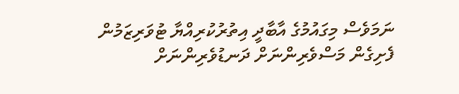ނަމަވެސް މިގައުމުގެ އާބާދީ އިތުރުކުރިއްޔާ ޓުވަރިޒަމުން ފެށިގެން މަސްވެރިންނަށް ދަނޑުވެރިންނަށް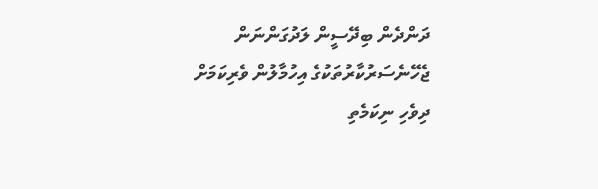ދަންދެން ބިދޭސީން ލަދުގަންނަން ޖެހޭނެސަރުކާރުތަކުގެ އިހުމާލުން ވެރިކަމަށް ދިވެހި ނިކަމެތި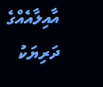އާއިލާއެއްގެ ދަރިޔަކު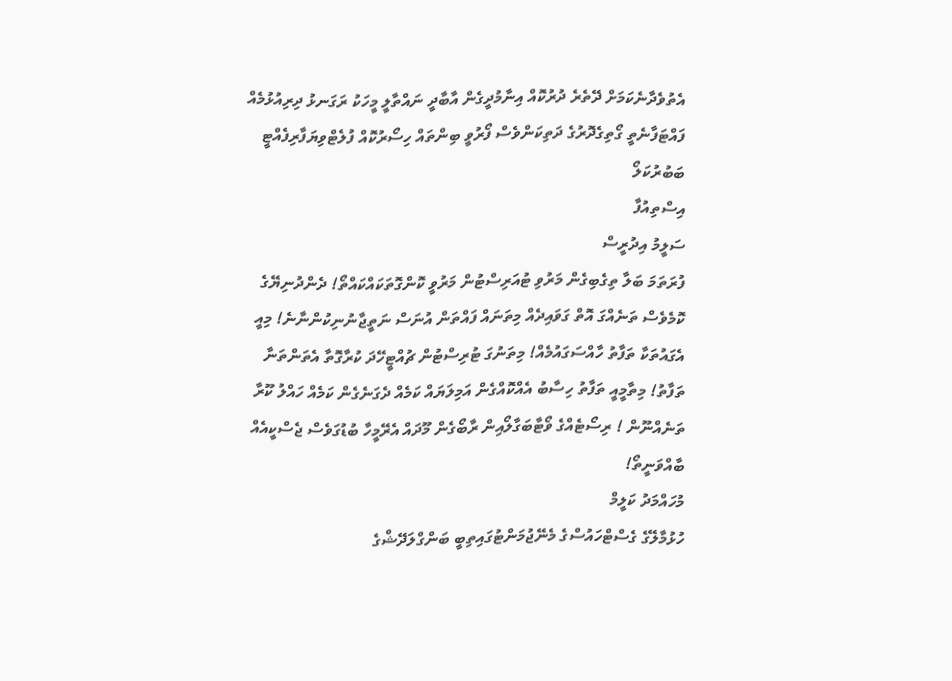އެތުވެދާނެކަމަށް ދޭތެރެ ދުރުކޮއް އިނާމުދީގެން އާބާދީ ނައްތާލީ މީހަކު ރަގަނޅު ދިރިއުޅުމެއް ފައްޓަފާނެތީ ގޯތިގެދޮރުގެ ދަތިކަންވެސް ފޯރުވީ ބިންތައް ހިސޯރުކޮއް ފުލެޓްވިޔަފާރިފެއްޓީ
ބަބުރުކަލޯ
އިސްތިއުފާ
ސަލީމު އިދުރީސް
ފުރަތަމަ ބަލާ ތިގެބިގެން މަރުވި ޓުއަރިސްޓުން މަރުވީ ކޮންގޮތަކައްކައްތޯ! ދެންދުނިޔޭގެ ކޮމެވެސް ތަނެއްގަ އޮތް ގަވައިދެއް މިތަނައް ފައްތަން އުނަސް ނަތީޖާނުނިކުންނާނެ! މިއީ އެގައުތަކާ ތަފާތު ހާއްސަގައުމެއް! މިތަނުގަ ޓުރިސްޓުން ޗުއްޓީހޭދަ ކުރާގޮތާ އެތަންތަނާ ތަފާތު! މިތާމީއީ ތަފާތު ހިސާބު އެއްކޮއްގެން އަމިލަޔައް ކަމެއް ދެގަނެގެން ކަމެއް ހައްލު ކޫރާ ތަނެއްނޫން ! ރިސޯޓެއްގެ ވޯޓާބަގާލޯއިން ރާބޯގެން މޫދައް އެރޭމީހާ ބުޑުގަވެސް ޖެސްކީއެއް ބާއްވަނީތޯ!
މުހައްމަދު ކަލީމް
ހުޅުމާލޭގެ ގެސްޓްހައުސްގެ މެނޭޖުމަންޓުގައިތިބީ ބަންގްލަދޭޝްގެ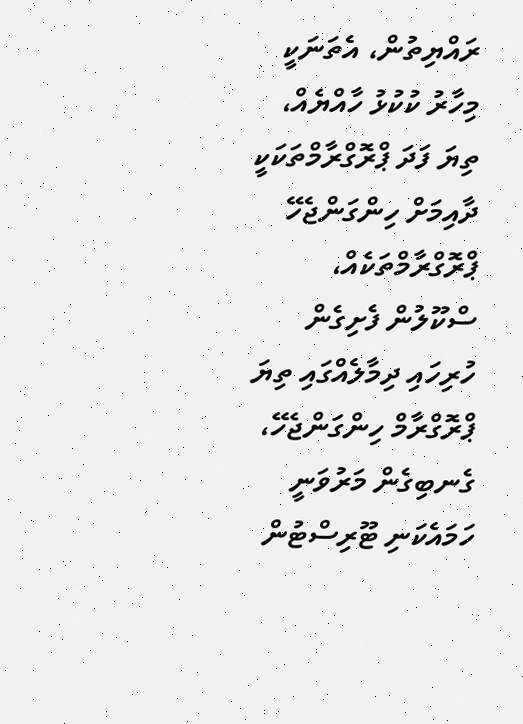ރައްޔިތުން، އެތަނަކީ މިހާރު ކުކުޅު ހާއްޔެއް، ތިޔަ ފަދަ ޕްރޮގްރާމްތަކަކީ ދާއިމަށް ހިންގަންޖެހޭ ޕްރޮގްރާމްތަކެއް، ސްކޫލުން ފެށިގެން ހުރިހައި ދިމާލެއްގައި ތިޔަ ޕްރޮގްރާމް ހިންގަންޖެހޭ، ގެނބިގެން މަރުވަނީ ހަމައެކަނި ޓޫރިސްޓުން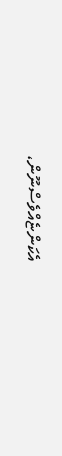އެކަންޏެއްވެސްނޫން،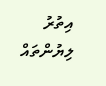އިތުރު ލިޔުންތައް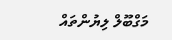މަގްބޫލް ލިޔުންތައް